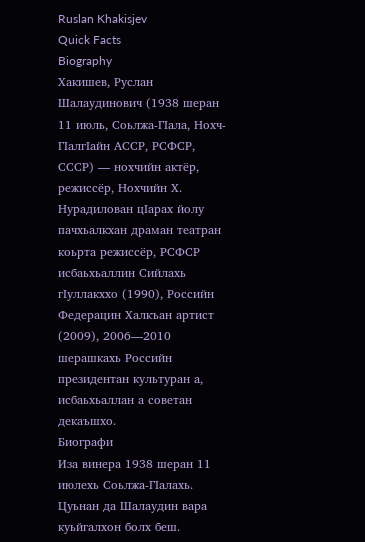Ruslan Khakisjev
Quick Facts
Biography
Хакишев, Руслан Шалаудинович (1938 шеран 11 июль, Соьлжа-ГӀала, Нохч-ГӀалгӀайн АССР, РСФСР, СССР) — нохчийн актёр, режиссёр, Нохчийн Х. Нурадилован цӀарах йолу пачхьалкхан драман театран коьрта режиссёр, РСФСР исбаьхьаллин Сийлахь гӀуллакххо (1990), Российн Федерацин Халкъан артист (2009), 2006—2010 шерашкахь Российн президентан культуран а, исбаьхьаллан а советан декаъшхо.
Биографи
Иза винера 1938 шеран 11 июлехь Соьлжа-ГӀалахь. Цуьнан да Шалаудин вара куьйгалхон болх беш.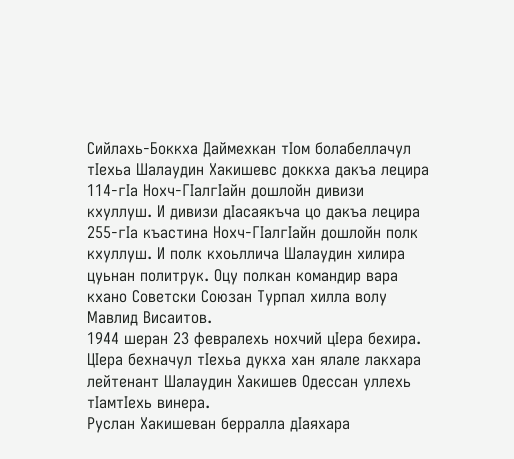Сийлахь-Боккха Даймехкан тӀом болабеллачул тӀехьа Шалаудин Хакишевс доккха дакъа лецира 114-гӀа Нохч-ГӀалгӀайн дошлойн дивизи кхуллуш. И дивизи дӀасаякъча цо дакъа лецира 255-гӀа къастина Нохч-ГӀалгӀайн дошлойн полк кхуллуш. И полк кхоьллича Шалаудин хилира цуьнан политрук. Оцу полкан командир вара кхано Советски Союзан Турпал хилла волу Мавлид Висаитов.
1944 шеран 23 февралехь нохчий цӀера бехира. ЦӀера бехначул тӀехьа дукха хан ялале лакхара лейтенант Шалаудин Хакишев Одессан уллехь тӀамтӀехь винера.
Руслан Хакишеван берралла дӀаяхара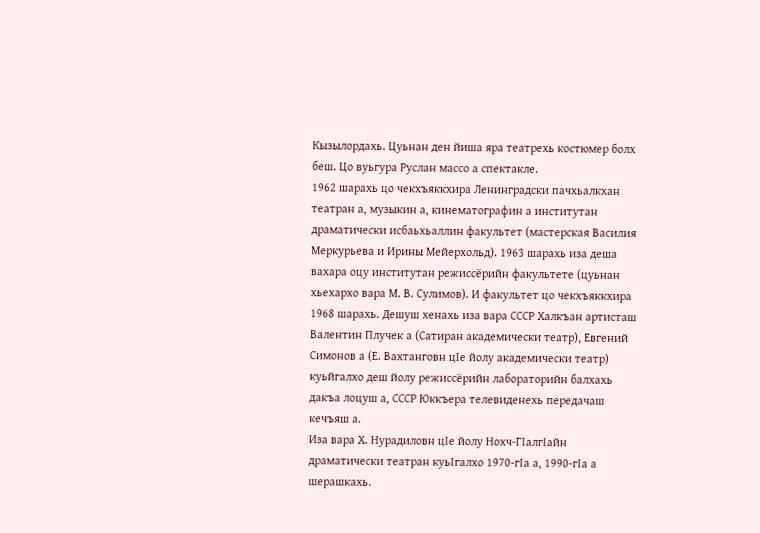Кызылордахь. Цуьнан ден йиша яра театрехь костюмер болх беш. Цо вуьгура Руслан массо а спектакле.
1962 шарахь цо чекхъяккхира Ленинградски пачхьалкхан театран а, музыкин а, кинематографин а институтан драматически исбаьхьаллин факультет (мастерская Василия Меркурьева и Ирины Мейерхольд). 1963 шарахь иза деша вахара оцу институтан режиссёрийн факультете (цуьнан хьехархо вара М. В. Сулимов). И факультет цо чекхъяккхира 1968 шарахь. Дешуш хенахь иза вара СССР Халкъан артисташ Валентин Плучек а (Сатиран академически театр), Евгений Симонов а (Е. Вахтанговн цӀе йолу академически театр) куьйгалхо деш йолу режиссёрийн лабораторийн балхахь дакъа лоцуш а, СССР Юккъера телевиденехь передачаш кечъяш а.
Иза вара Х. Нурадиловн цӀе йолу Нохч-ГӀалгӀайн драматически театран куьӀгалхо 1970-гӀа а, 1990-гӀа а шерашкахь.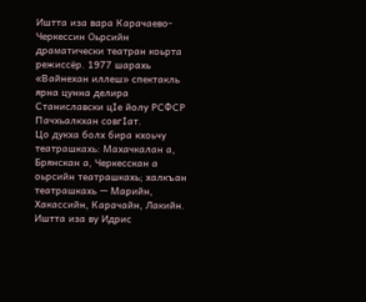Иштта иза вара Карачаево-Черкессин Оьрсийн драматически театран коьрта режиссёр. 1977 шарахь «Вайнехан иллеш» спектакль ярна цунна делира Станиславски цӀе йолу РСФСР Пачхьалкхан совгӀат.
Цо дукха болх бира кхоьчу театрашкахь: Махачкалан а, Брянскан а, Черкесскан а оьрсийн театрашкахь; халкъан театрашкахь — Марийн, Хакассийн, Карачайн, Лакийн. Иштта иза ву Идрис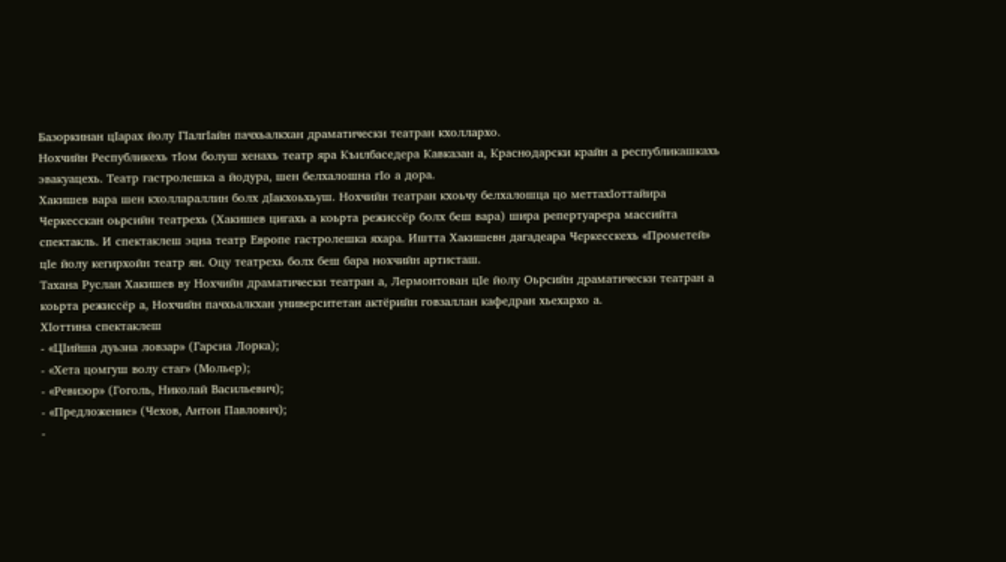Базоркинан цӀарах йолу ГӀалгӀайн пачхьалкхан драматически театран кхоллархо.
Нохчийн Республикехь тӀом болуш хенахь театр яра Къилбаседера Кавказан а, Краснодарски крайн а республикашкахь эвакуацехь. Театр гастролешка а йодура, шен белхалошна гӀо а дора.
Хакишев вара шен кхоллараллин болх дӀакхоьхьуш. Нохчийн театран кхоьчу белхалошца цо меттахӀоттайира Черкесскан оьрсийн театрехь (Хакишев цигахь а коьрта режиссёр болх беш вара) шира репертуарера массийта спектакль. И спектаклеш эцна театр Европе гастролешка яхара. Иштта Хакишевн дагадеара Черкесскехь «Прометей» цӀе йолу кегирхойн театр ян. Оцу театрехь болх беш бара нохчийн артисташ.
Тахана Руслан Хакишев ву Нохчийн драматически театран а, Лермонтован цӀе йолу Оьрсийн драматически театран а коьрта режиссёр а, Нохчийн пачхьалкхан университетан актёрийн говзаллан кафедран хьехархо а.
ХӀоттина спектаклеш
- «ЦӀийша дуьзна ловзар» (Гарсиа Лорка);
- «Хета цомгуш волу стаг» (Мольер);
- «Ревизор» (Гоголь, Николай Васильевич);
- «Предложение» (Чехов, Антон Павлович);
-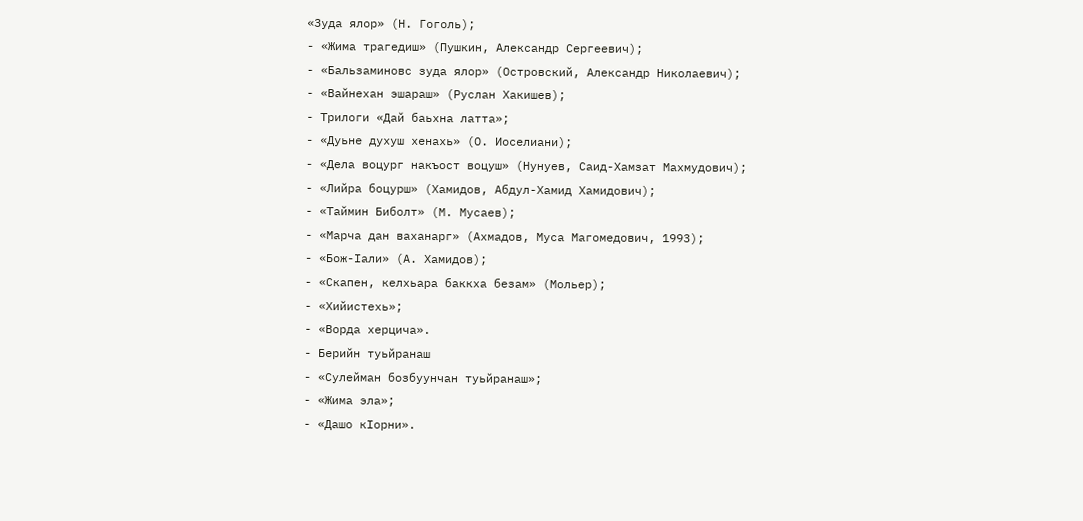«Зуда ялор» (Н. Гоголь);
- «Жима трагедиш» (Пушкин, Александр Сергеевич);
- «Бальзаминовс зуда ялор» (Островский, Александр Николаевич);
- «Вайнехан эшараш» (Руслан Хакишев);
- Трилоги «Дай баьхна латта»;
- «Дуьне духуш хенахь» (О. Иоселиани);
- «Дела воцург накъост воцуш» (Нунуев, Саид-Хамзат Махмудович);
- «Лийра боцурш» (Хамидов, Абдул-Хамид Хамидович);
- «Таймин Биболт» (М. Мусаев);
- «Марча дан ваханарг» (Ахмадов, Муса Магомедович, 1993);
- «Бож-Ӏали» (А. Хамидов);
- «Скапен, келхьара баккха безам» (Мольер);
- «Хийистехь»;
- «Ворда херцича».
- Берийн туьйранаш
- «Сулейман бозбуунчан туьйранаш»;
- «Жима эла»;
- «Дашо кӀорни».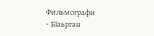Фильмографи
- БӀаьрган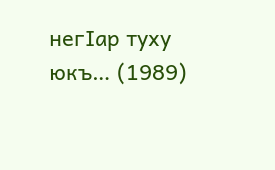негӀар туху юкъ… (1989)